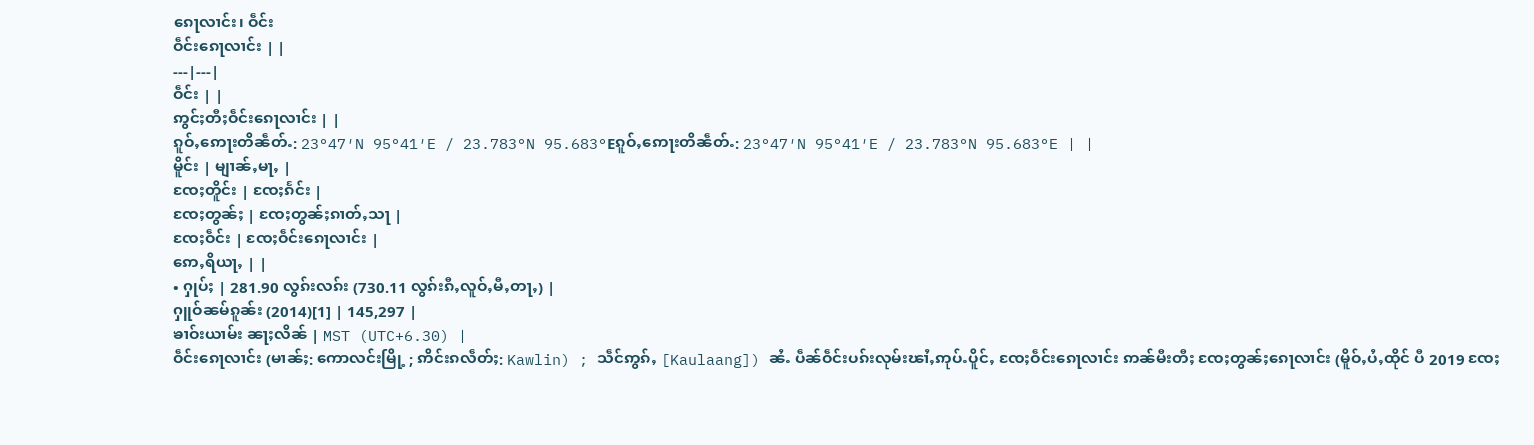ၵေႃလၢင်း၊ ဝဵင်း
ဝဵင်းၵေႃလၢင်း | |
---|---|
ဝဵင်း | |
ဢွင်ႈတီႈဝဵင်းၵေႃလၢင်း | |
ၵူဝ်ႇဢေႃးတိၼဵတ်ႉ: 23°47′N 95°41′E / 23.783°N 95.683°Eၵူဝ်ႇဢေႃးတိၼဵတ်ႉ: 23°47′N 95°41′E / 23.783°N 95.683°E | |
မိူင်း | မျၢၼ်ႇမႃႇ |
ၸႄႈတိူင်း | ၸႄႈၵႅင်း |
ၸႄႈတွၼ်ႈ | ၸႄႈတွၼ်ႈၵၢတ်ႇသႃ |
ၸႄႈဝဵင်း | ၸႄႈဝဵင်းၵေႃလၢင်း |
ဢေႇရိယႃႇ | |
• ႁုပ်ႈ | 281.90 လွၵ်းလၵ်း (730.11 လွၵ်းၵီႇလူဝ်ႇမီႇတႃႇ) |
ႁူဝ်ၼမ်ၵူၼ်း (2014)[1] | 145,297 |
ၶၢဝ်းယၢမ်း ၼႃႈလိၼ် | MST (UTC+6.30) |
ဝဵင်းၵေႃလၢင်း (မၢၼ်ႈ: ကောလင်းမြို့ ; ဢိင်းၵလဵတ်ႈ: Kawlin) ; သဵင်ဢွၵ်ႇ [Kaulaang]) ၼႆႉ ပဵၼ်ဝဵင်းပၵ်းလုမ်းၽၢႆႇဢုပ်ႉပိူင်ႇ ၸႄႈဝဵင်းၵေႃလၢင်း ဢၼ်မီးတီႈ ၸႄႈတွၼ်ႈၵေႃလၢင်း (မိူဝ်ႇပႆႇထိုင် ပီ 2019 ၸႄႈ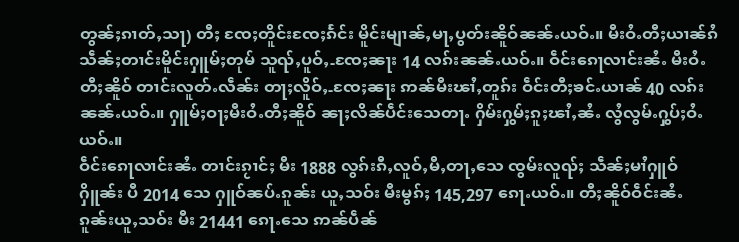တွၼ်ႈၵၢတ်ႇသႃ) တီႈ ၸႄႈတိူင်းၸႄႈၵႅင်း မိူင်းမျၢၼ်ႇမႃႇပွတ်းၼိူဝ်ၼၼ်ႉယဝ်ႉ။ မီးဝႆႉတီႈယၢၼ်ၵႆ သဵၼ်ႈတၢင်းမိူင်းႁူမ်ႈတုမ် သူၺ်ႇပူဝ်ႇ-ၸႄႈၼႃး 14 လၵ်းၼၼ်ႉယဝ်ႉ။ ဝဵင်းၵေႃလၢင်းၼႆႉ မီးဝႆႉတီႈၼိူဝ် တၢင်းလူတ်ႉလဵၼ်း တႃႈလိူဝ်ႇ-ၸႄႈၼႃး ဢၼ်မီးၽၢႆႇတူၵ်း ဝဵင်းတီႈၶင်ႉယၢၼ် 40 လၵ်းၼၼ်ႉယဝ်ႉ။ ႁူမ်ႈဝႃႈမီးဝႆႉတီႈၼိူဝ် ၼႃႈလိၼ်ပဵင်းသေတႃႉ ႁိမ်းႁွမ်ႈၵူႈၽၢႆႇၼႆႉ လွႆလွမ်ႉႁွပ်ႈဝႆႉယဝ်ႉ။
ဝဵင်းၵေႃလၢင်းၼႆႉ တၢင်းၵႂၢင်ႈ မီး 1888 လွၵ်းၵီႇလူဝ်ႇမီႇတႃႇသေ ၸွမ်းလူၺ်ႈ သဵၼ်ႈမၢႆႁူဝ်ႁိူၼ်း ပီ 2014 သေ ႁူဝ်ၼပ်ႉၵူၼ်း ယူႇသဝ်း မီးမွၵ်ႈ 145,297 ၵေႃႉယဝ်ႉ။ တီႈၼိူဝ်ဝဵင်းၼႆႉ ၵူၼ်းယူႇသဝ်း မီး 21441 ၵေႃႉသေ ဢၼ်ပဵၼ်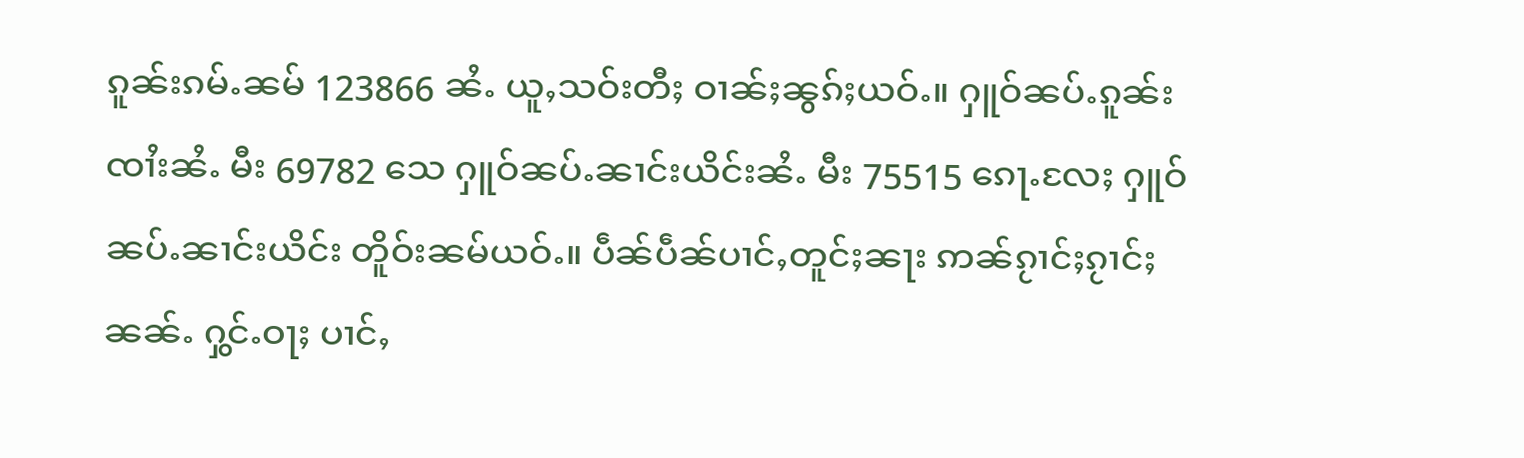ၵူၼ်းၵမ်ႉၼမ် 123866 ၼႆႉ ယူႇသဝ်းတီႈ ဝၢၼ်ႈၼွၵ်ႈယဝ်ႉ။ ႁူဝ်ၼပ်ႉၵူၼ်းၸၢႆးၼႆႉ မီး 69782 သေ ႁူဝ်ၼပ်ႉၼၢင်းယိင်းၼႆႉ မီး 75515 ၵေႃႉလႄႈ ႁူဝ်ၼပ်ႉၼၢင်းယိင်း တိူဝ်းၼမ်ယဝ်ႉ။ ပဵၼ်ပဵၼ်ပၢင်ႇတူင်ႈၼႃး ဢၼ်ၵႂၢင်ႈၵႂၢင်ႈၼၼ်ႉ ႁွင်ႉဝႃႈ ပၢင်ႇ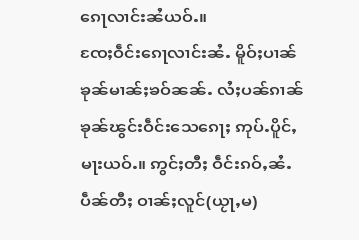ၵေႃလၢင်းၼႆယဝ်ႉ။
ၸႄႈဝဵင်းၵေႃလၢင်းၼႆႉ မိူဝ်ႈပၢၼ်ၶုၼ်မၢၼ်ႈၶဝ်ၼၼ်ႉ လႆႈပၼ်ၵၢၼ် ၶုၼ်ၽွင်းဝဵင်းသေၵေႃႈ ဢုပ်ႉပိူင်ႇမႃးယဝ်ႉ။ ဢွင်ႈတီႈ ဝဵင်းၵဝ်ႇၼႆႉ ပဵၼ်တီႈ ဝၢၼ်ႈလူင်(ယႂႃႇမ)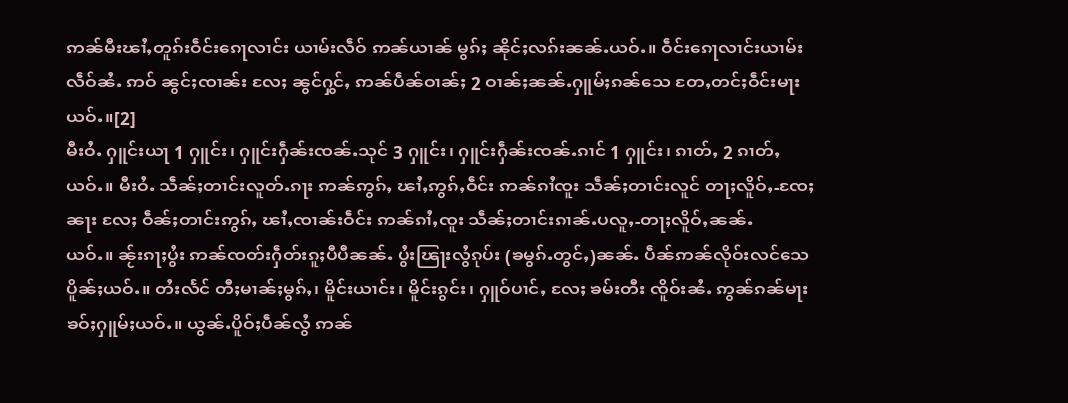ဢၼ်မီးၽၢႆႇတူၵ်းဝဵင်းၵေႃလၢင်း ယၢမ်းလဵဝ် ဢၼ်ယၢၼ် မွၵ်ႈ ၼိုင်ႈလၵ်းၼၼ်ႉယဝ်ႉ။ ဝဵင်းၵေႃလၢင်းယၢမ်းလဵဝ်ၼႆႉ ဢဝ် ၼွင်ႈၸၢၼ်း လႄႈ ၼွင်ႁွင်ႇ ဢၼ်ပဵၼ်ဝၢၼ်ႈ 2 ဝၢၼ်ႈၼၼ်ႉႁူမ်ႈၵၼ်သေ တႄႇတင်ႈဝဵင်းမႃးယဝ်ႉ။[2]
မီးဝႆႉ ႁူင်းယႃ 1 ႁူင်း၊ ႁူင်းႁဵၼ်းၸၼ်ႉသုင် 3 ႁူင်း၊ ႁူင်းႁဵၼ်းၸၼ်ႉၵၢင် 1 ႁူင်း၊ ၵၢတ်ႇ 2 ၵၢတ်ႇယဝ်ႉ။ မီးဝႆႉ သဵၼ်ႈတၢင်းလူတ်ႉၵႃး ဢၼ်ဢွၵ်ႇ ၽၢႆႇဢွၵ်ႇဝဵင်း ဢၼ်ၵၢႆၸူး သဵၼ်ႈတၢင်းလူင် တႃႈလိူဝ်ႇ-ၸႄႈၼႃး လႄႈ ဝဵၼ်ႈတၢင်းဢွၵ်ႇ ၽၢႆႇၸၢၼ်းဝဵင်း ဢၼ်ၵၢႆႇၸူး သဵၼ်ႈတၢင်းၵၢၼ်ႉပလူႇ-တႃႈလိူဝ်ႇၼၼ်ႉယဝ်ႉ။ ၼႂ်းၵႃႈပွႆး ဢၼ်ၸတ်းႁဵတ်းၵူႈပီပီၼၼ်ႉ ပွႆးၽြႃးလွႆၵုပ်း (ၶမွၵ်ႉတွင်ႇ)ၼၼ်ႉ ပဵၼ်ဢၼ်လိုဝ်းလင်သေပိူၼ်ႈယဝ်ႉ။ တႆးလႅင် တီႈမၢၼ်ႈမွၵ်ႇ၊ မိူင်းယၢင်း၊ မိူင်းၵွင်း၊ ႁူဝ်ပၢင်ႇ လႄႈ ၶမ်းတီး ၸိူဝ်းၼႆႉ ဢွၼ်ၵၼ်မႃးၶဝ်ႈႁူမ်ႈယဝ်ႉ။ ယွၼ်ႉပိူဝ်ႈပဵၼ်လွႆ ဢၼ်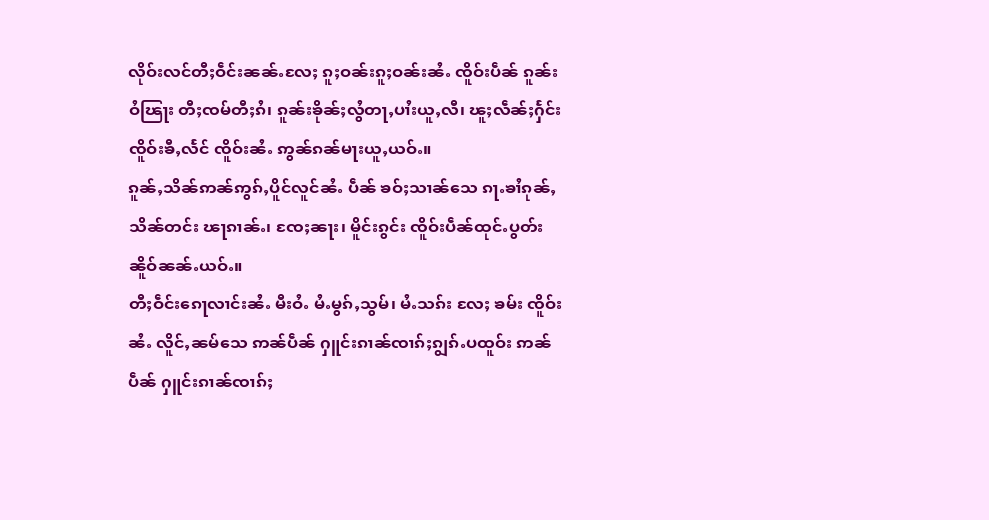လိုဝ်းလင်တီႈဝဵင်းၼၼ်ႉလႄႈ ၵူႈဝၼ်းၵူႈဝၼ်းၼႆႉ ၸိူဝ်းပဵၼ် ၵူၼ်းဝႆၽြႃး တီႈၸမ်တီႈၵႆ၊ ၵူၼ်းၶိုၼ်ႈလွႆတႃႇပၢႆးယူႇလီ၊ ၽူႈလဵၼ်ႈႁႅင်းၸိူဝ်းၶီႇလႅင် ၸိူဝ်းၼႆႉ ဢွၼ်ၵၼ်မႃးယူႇယဝ်ႉ။
ၵူၼ်ႇသိၼ်ဢၼ်ဢွၵ်ႇပိူင်လူင်ၼႆႉ ပဵၼ် ၶဝ်ႈသၢၼ်သေ ၵႃႉၶၢႆၵုၼ်ႇသိၼ်တင်း ၽႃၵၢၼ်ႉ၊ ၸႄႈၼႃး၊ မိူင်းၵွင်း ၸိူဝ်းပဵၼ်ထုင်ႉပွတ်းၼိူဝ်ၼၼ်ႉယဝ်ႉ။
တီႈဝဵင်းၵေႃလၢင်းၼႆႉ မီးဝႆႉ မႆႉမွၵ်ႇသွမ်၊ မႆႉသၵ်း လႄႈ ၶမ်း ၸိူဝ်းၼႆႉ လိူင်ႇၼမ်သေ ဢၼ်ပဵၼ် ႁူင်းၵၢၼ်ၸၢၵ်ႈၵျွၵ်ႉပထူဝ်း ဢၼ်ပဵၼ် ႁူင်းၵၢၼ်ၸၢၵ်ႈ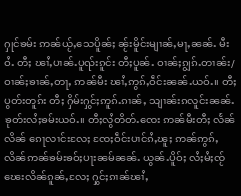ႁုင်ၶမ်း ဢၼ်ယႂ်ႇသေပိူၼ်ႈ ၼႂ်းမိူင်းမျၢၼ်ႇမႃႇၼၼ်ႉ မီးဝႆႉ တီႈ ၽၢႆႇပၢၼ်ႉပူၺ်းၵူင်း တီႈပူၼ်ႉ ဝၢၼ်ႈၵျွၵ်ႉတၢၼ်း/ဝၢၼ်ႈၶၢၼ်ႇတႃႇ ဢၼ်မီး ၽၢႆႇဢွၵ်ႇဝဵင်းၼၼ်ႉယဝ်ႉ။ တီႈ ပွတ်းတူၵ်း တီႈ ႁိမ်းႁွင်ႈဢူၵ်ႉၵၢၼ်ႇ သျၢၼ်းၵလူင်းၼၼ်ႉ ၶုတ်းလႆႈၶမ်းယဝ်ႉ။ တီႈလွႆတိတ်ႉၸေး ဢၼ်မီးတီႈ လႅၼ်လိၼ် ၵေႃလၢင်းလႄႈ ၸႄႈဝဵင်းပၢင်ၵႆႇၽူႈ ဢၼ်ဢွၵ်ႇ လိၼ်ဢၼ်ၶမ်းၶဝ်ႈပႃးၼမ်ၼၼ်ႉ ယွၼ်ႉပိူဝ်ႈ လႆႈမႆႈၸႂ်ၽေးလိၼ်ၵူၼ်ႇလႄႈ ႁွင်ႈၵၢၼ်ၽၢႆႇ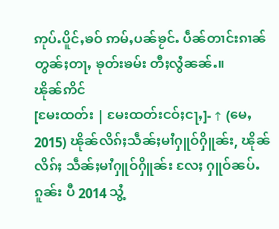ဢုပ်ႉပိူင်ႇၶဝ် ဢမ်ႇပၼ်ၶႂင်ႉ ပဵၼ်တၢင်းၵၢၼ် တွၼ်ႈတႃႇ ၶုတ်းၶမ်း တီႈလွႆၼၼ်ႉ။
ၽိုၼ်ဢိင်
[မႄးထတ်း | မႄးထတ်းငဝ်ႈငႃႇ]- ↑ (မေႇ 2015) ၽိုၼ်လိၵ်ႈသဵၼ်ႈမၢႆႁူဝ်ႁိူၼ်း, ၽိုၼ်လိၵ်ႈ သဵၼ်ႈမၢႆႁူဝ်ႁိူၼ်း လႄႈ ႁူဝ်ၼပ်ႉၵူၼ်း ပီ 2014 သွႆ့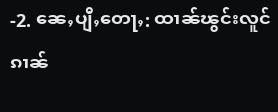-2. ၼေႇပျီႇတေႃႇ: ထၢၼ်ၽွင်းလူင် ၵၢၼ်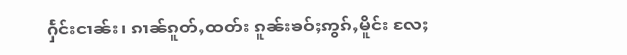ႁႅင်းငၢၼ်း၊ ၵၢၼ်ၵူတ်ႇထတ်း ၵူၼ်းၶဝ်ႈဢွၵ်ႇမိူင်း လႄႈ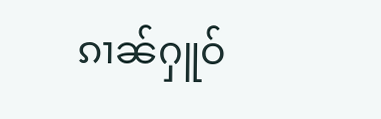ၵၢၼ်ႁူဝ်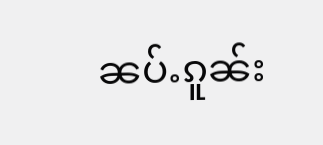ၼပ်ႉၵူၼ်း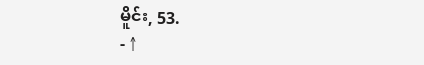မိူင်း, 53.
- ↑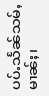ပပ်ႉသႅၼ်သမ်ႇမၢၼ်ႈ၊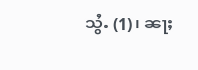သွႆႉ (1)၊ ၼႃႈ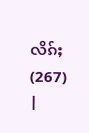လိၵ်ႈ (267)
|